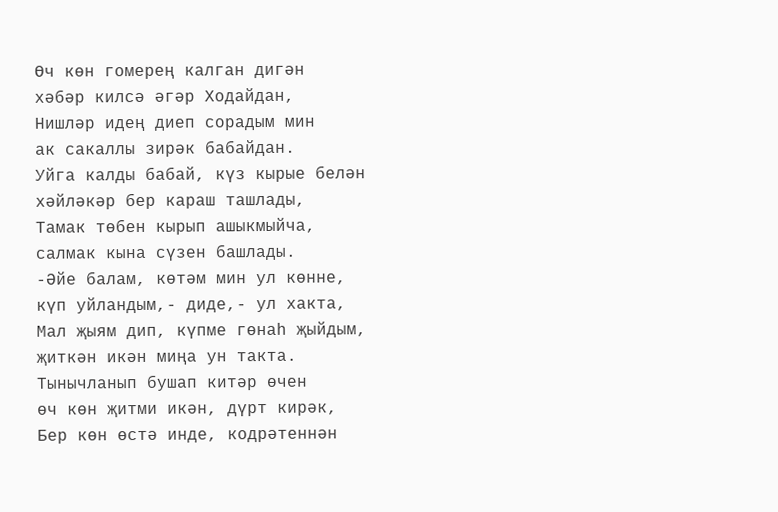Өч көн гомерең калган дигән
хәбәр килсә әгәр Ходайдан,
Нишләр идең диеп сорадым мин
ак сакаллы зирәк бабайдан.
Уйга калды бабай, күз кырые белән
хәйләкәр бер караш ташлады,
Тамак төбен кырып ашыкмыйча,
салмак кына сүзен башлады.
-Әйе балам, көтәм мин ул көнне,
күп уйландым,- диде,- ул хакта,
Мал җыям дип, күпме гөнаһ җыйдым,
җиткән икән миңа ун такта.
Тынычланып бушап китәр өчен
өч көн җитми икән, дүрт кирәк,
Бер көн өстә инде, кодрәтеннән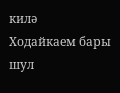килә
Ходайкаем бары шул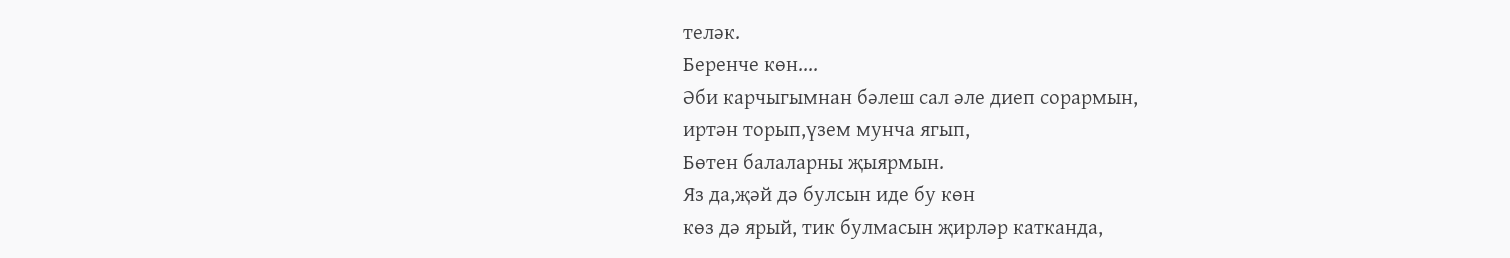теләк.
Беренче көн....
Әби карчыгымнан бәлеш сал әле диеп сорармын,
иртән торып,үзем мунча ягып,
Бөтен балаларны җыярмын.
Яз да,җәй дә булсын иде бу көн
көз дә ярый, тик булмасын җирләр катканда,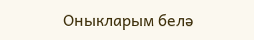Оныкларым белә